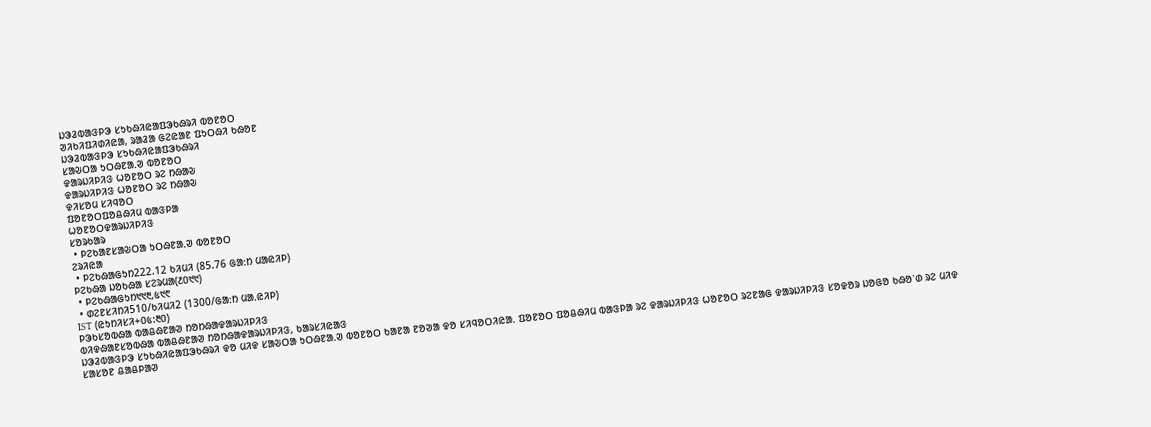ᱡᱳᱲᱵᱟᱝᱞᱳ ᱥᱩᱠᱷᱤᱭᱟᱯᱳᱠᱷᱨᱤ ᱵᱚᱱᱚᱛ
ᱣᱤᱠᱤᱯᱤᱰᱤᱭᱟ, ᱨᱟᱲᱟ ᱜᱮᱭᱟᱱ ᱯᱩᱛᱷᱤ ᱠᱷᱚᱱ
ᱡᱳᱲᱵᱟᱝᱞᱳ ᱥᱩᱠᱷᱤᱭᱟᱯᱳᱠᱷᱨᱤ
ᱥᱟᱶᱛᱟ ᱩᱛᱷᱱᱟᱹᱣ ᱵᱚᱱᱚᱛ
ᱫᱟᱨᱡᱤᱞᱤᱝ ᱦᱚᱱᱚᱛ ᱨᱮ ᱴᱷᱟᱶ
ᱫᱟᱨᱡᱤᱞᱤᱝ ᱦᱚᱱᱚᱛ ᱨᱮ ᱴᱷᱟᱶ
ᱫᱤᱥᱚᱢ ᱥᱤᱧᱚᱛ
ᱯᱚᱱᱚᱛᱯᱚᱪᱷᱤᱢ ᱵᱟᱝᱞᱟ
ᱦᱚᱱᱚᱛᱫᱟᱨᱡᱤᱞᱤᱝ
ᱥᱚᱨᱠᱟᱨ
 • ᱞᱮᱠᱟᱱᱥᱟᱶᱛᱟ ᱩᱛᱷᱱᱟᱹᱣ ᱵᱚᱱᱚᱛ
ᱮᱨᱤᱭᱟ
 • ᱞᱮᱠᱷᱟᱜᱩᱴ222.12 ᱠᱤᱢᱤ (85.76 ᱜᱟᱺᱴ ᱢᱟᱭᱤᱞ)
ᱞᱮᱠᱷᱟ ᱡᱚᱠᱷᱟ ᱥᱮᱨᱢᱟ(᱒᱐᱑᱑)
 • ᱞᱮᱠᱷᱟᱜᱩᱴ᱑᱑᱓,᱕᱑᱖
 • ᱰᱮᱱᱥᱤᱴᱤ510/ᱠᱤᱢᱤ2 (1300/ᱜᱟᱺᱴ ᱢᱟᱹᱭᱤᱞ)
IST (ᱭᱩᱴᱤᱥᱤ+᱐᱕:᱓᱐)
ᱞᱳᱠᱥᱚᱵᱷᱟ ᱵᱟᱪᱷᱱᱟᱣ ᱴᱚᱴᱷᱟᱫᱟᱨᱡᱤᱞᱤᱝ
ᱵᱤᱫᱷᱟᱱᱥᱚᱵᱷᱟ ᱵᱟᱪᱷᱱᱟᱣ ᱴᱚᱴᱷᱟᱫᱟᱨᱡᱤᱞᱤᱝ, ᱠᱟᱨᱥᱤᱭᱟᱝ
ᱡᱳᱲᱵᱟᱝᱞᱳ ᱥᱩᱠᱷᱤᱭᱟᱯᱳᱠᱷᱨᱤ ᱫᱚ ᱢᱤᱫ ᱥᱟᱶᱛᱟ ᱩᱛᱷᱱᱟᱹᱣ ᱵᱚᱱᱚᱛ ᱠᱟᱱᱟ ᱱᱚᱣᱟ ᱫᱚ ᱥᱤᱧᱚᱛᱤᱭᱟᱹ ᱯᱚᱱᱚᱛ ᱯᱚᱪᱷᱤᱢ ᱵᱟᱝᱞᱟ ᱨᱮ ᱫᱟᱨᱡᱤᱞᱤᱝ ᱦᱚᱱᱚᱛ ᱨᱮᱱᱟᱜ ᱫᱟᱨᱡᱤᱞᱤᱝ ᱥᱚᱫᱚᱨ ᱡᱚᱜᱚ ᱠᱷᱚᱸᱰ ᱨᱮ ᱢᱤᱫ ᱥᱟᱥᱚᱱ ᱪᱟᱪᱞᱟᱣ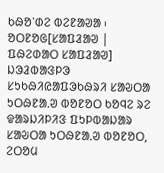ᱠᱷᱚᱸᱰᱮ ᱵᱮᱱᱟᱣᱟ ᱾
ᱚᱛᱱᱚᱜ[ᱥᱟᱯᱲᱟᱣ | ᱯᱷᱮᱰᱟᱛ ᱥᱟᱯᱲᱟᱣ]
ᱡᱳᱲᱵᱟᱝᱞᱳ ᱥᱩᱠᱷᱤᱭᱟᱯᱳᱠᱷᱨᱤ ᱥᱟᱶᱛᱟ ᱩᱛᱷᱱᱟᱹᱣ ᱵᱚᱱᱚᱛ ᱠᱚᱧᱮ ᱨᱮ ᱫᱟᱨᱡᱤᱞᱤᱝ ᱯᱩᱞᱵᱟᱡᱟᱨ ᱥᱟᱶᱛᱟ ᱩᱛᱷᱱᱟᱹᱣ ᱵᱚᱱᱚᱛ, ᱮᱛᱚᱢ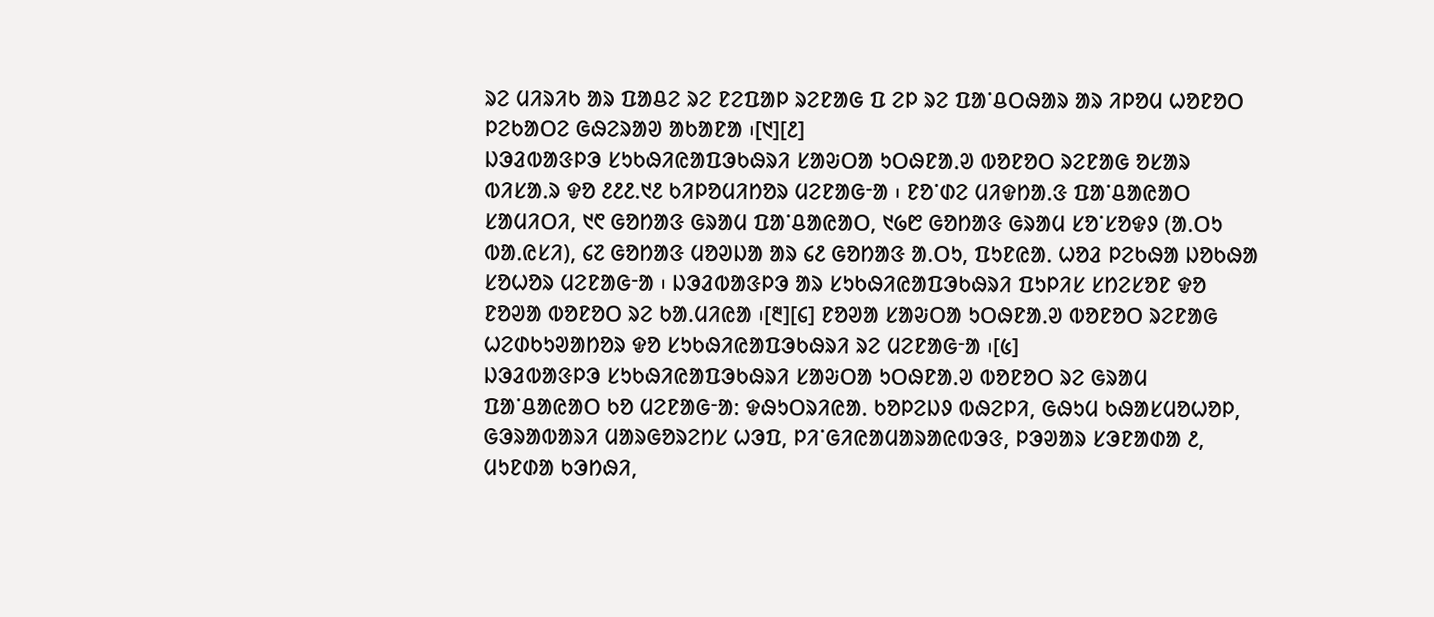ᱨᱮ ᱢᱤᱨᱤᱠ ᱟᱨ ᱯᱟᱪᱮ ᱨᱮ ᱱᱮᱯᱟᱞ ᱨᱮᱱᱟᱜ ᱯ ᱮᱞ ᱨᱮ ᱯᱟᱸᱪᱛᱷᱟᱨ ᱟᱨ ᱤᱞᱚᱢ ᱦᱚᱱᱚᱛ ᱞᱮᱠᱟᱛᱮ ᱜᱷᱮᱨᱟᱣ ᱟᱠᱟᱱᱟ ᱾[᱑][᱒]
ᱡᱳᱲᱵᱟᱝᱞᱳ ᱥᱩᱠᱷᱤᱭᱟᱯᱳᱠᱷᱨᱤ ᱥᱟᱶᱛᱟ ᱩᱛᱷᱱᱟᱹᱣ ᱵᱚᱱᱚᱛ ᱨᱮᱱᱟᱜ ᱚᱥᱟᱨ ᱵᱤᱥᱟᱹᱨ ᱫᱚ ᱒᱒᱒.᱑᱒ ᱠᱤᱞᱚᱢᱤᱴᱚᱨ ᱢᱮᱱᱟᱜᱼᱟ ᱾ ᱱᱚᱸᱰᱮ ᱢᱤᱫᱴᱟᱹᱝ ᱯᱟᱸᱪᱟᱭᱟᱛ ᱥᱟᱢᱤᱛᱤ, ᱑᱖ ᱜᱚᱴᱟᱝ ᱜᱨᱟᱢ ᱯᱟᱸᱪᱟᱭᱟᱛ, ᱑᱙᱘ ᱜᱚᱴᱟᱝ ᱜᱨᱟᱢ ᱥᱚᱸᱥᱚᱫᱽ (ᱟᱹᱛᱩ ᱵᱟᱹᱭᱥᱤ), ᱔᱗ ᱜᱚᱴᱟᱝ ᱢᱚᱣᱡᱟ ᱟᱨ ᱔᱒ ᱜᱚᱴᱟᱝ ᱟᱹᱛᱩ, ᱯᱩᱱᱭᱟᱹ ᱦᱚᱲ ᱞᱮᱠᱷᱟ ᱡᱚᱠᱷᱟ ᱥᱚᱦᱚᱨ ᱢᱮᱱᱟᱜᱼᱟ ᱾ ᱡᱳᱲᱵᱟᱝᱞᱳ ᱟᱨ ᱥᱩᱠᱷᱤᱭᱟᱯᱳᱠᱷᱨᱤ ᱯᱩᱞᱤᱥ ᱥᱴᱮᱥᱚᱱ ᱫᱚ ᱱᱚᱣᱟ ᱵᱚᱱᱚᱛ ᱨᱮ ᱠᱟᱹᱢᱤᱭᱟ ᱾[᱓][᱔] ᱱᱚᱣᱟ ᱥᱟᱶᱛᱟ ᱩᱛᱷᱱᱟᱹᱣ ᱵᱚᱱᱚᱛ ᱨᱮᱱᱟᱜ ᱦᱮᱰᱠᱩᱣᱟᱴᱚᱨ ᱫᱚ ᱥᱩᱠᱷᱤᱭᱟᱯᱳᱠᱷᱨᱤ ᱨᱮ ᱢᱮᱱᱟᱜᱼᱟ ᱾[᱕]
ᱡᱳᱲᱵᱟᱝᱞᱳ ᱥᱩᱠᱷᱤᱭᱟᱯᱳᱠᱷᱨᱤ ᱥᱟᱶᱛᱟ ᱩᱛᱷᱱᱟᱹᱣ ᱵᱚᱱᱚᱛ ᱨᱮ ᱜᱨᱟᱢ ᱯᱟᱸᱪᱟᱭᱟᱛ ᱠᱚ ᱢᱮᱱᱟᱜᱼᱟ: ᱫᱷᱩᱛᱨᱤᱭᱟᱹ ᱠᱚᱞᱮᱡᱽ ᱵᱷᱮᱞᱤ, ᱜᱷᱩᱢ ᱠᱷᱟᱥᱢᱚᱦᱚᱞ, ᱜᱳᱨᱟᱵᱟᱨᱤ ᱢᱟᱨᱜᱚᱨᱮᱴᱥ ᱦᱳᱯ, ᱞᱤᱸᱜᱤᱭᱟᱢᱟᱨᱟᱭᱵᱳᱝ, ᱞᱳᱣᱟᱨ ᱥᱳᱱᱟᱰᱟ ᱒, ᱢᱩᱱᱰᱟ ᱠᱳᱴᱷᱤ,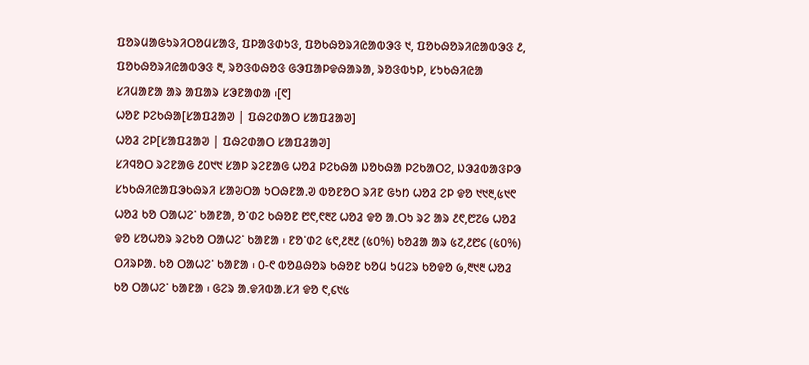ᱯᱚᱨᱢᱟᱜᱩᱨᱤᱛᱚᱢᱥᱟᱝ, ᱯᱞᱟᱝᱰᱩᱝ, ᱯᱚᱠᱷᱚᱨᱤᱭᱟᱵᱳᱝ ᱑, ᱯᱚᱠᱷᱚᱨᱤᱭᱟᱵᱳᱝ ᱒, ᱯᱚᱠᱷᱚᱨᱤᱭᱟᱵᱳᱝ ᱓, ᱨᱚᱝᱵᱷᱚᱝ ᱜᱳᱯᱟᱞᱫᱷᱟᱨᱟ, ᱨᱚᱝᱵᱩᱞ, ᱥᱩᱠᱷᱤᱭᱟ ᱥᱤᱢᱟᱱᱟ ᱟᱨ ᱟᱯᱟᱨ ᱥᱳᱱᱟᱰᱟ ᱾[᱖]
ᱦᱚᱱ ᱞᱮᱠᱷᱟ[ᱥᱟᱯᱲᱟᱣ | ᱯᱷᱮᱰᱟᱛ ᱥᱟᱯᱲᱟᱣ]
ᱦᱚᱲ ᱮᱞ[ᱥᱟᱯᱲᱟᱣ | ᱯᱷᱮᱰᱟᱛ ᱥᱟᱯᱲᱟᱣ]
ᱥᱤᱧᱚᱛ ᱨᱮᱱᱟᱜ ᱒᱐᱑᱑ ᱥᱟᱞ ᱨᱮᱱᱟᱜ ᱦᱚᱲ ᱞᱮᱠᱷᱟ ᱡᱚᱠᱷᱟ ᱞᱮᱠᱟᱛᱮ, ᱡᱳᱲᱵᱟᱝᱞᱳ ᱥᱩᱠᱷᱤᱭᱟᱯᱳᱠᱷᱨᱤ ᱥᱟᱶᱛᱟ ᱩᱛᱷᱱᱟᱹᱣ ᱵᱚᱱᱚᱛ ᱨᱤᱱ ᱜᱩᱴ ᱦᱚᱲ ᱮᱞ ᱫᱚ ᱑᱑᱓,᱕᱑᱖ ᱦᱚᱲ ᱠᱚ ᱛᱟᱦᱮᱸ ᱠᱟᱱᱟ, ᱚᱸᱰᱮ ᱠᱷᱚᱱ ᱘᱖,᱖᱓᱗ ᱦᱚᱲ ᱫᱚ ᱟᱹᱛᱩ ᱨᱮ ᱟᱨ ᱒᱖,᱘᱗᱙ ᱦᱚᱲ ᱫᱚ ᱥᱚᱦᱚᱨ ᱨᱮᱠᱚ ᱛᱟᱦᱮᱸ ᱠᱟᱱᱟ ᱾ ᱱᱚᱸᱰᱮ ᱕᱖,᱒᱓᱒ (᱕᱐%) ᱠᱚᱲᱟ ᱟᱨ ᱕᱗,᱒᱘᱔ (᱕᱐%) ᱛᱤᱨᱞᱟᱹ ᱠᱚ ᱛᱟᱦᱮᱸ ᱠᱟᱱᱟ ᱾ ᱐-᱖ ᱵᱚᱪᱷᱚᱨ ᱠᱷᱚᱱ ᱠᱚᱢ ᱩᱢᱮᱨ ᱠᱚᱫᱚ ᱙,᱓᱑᱓ ᱦᱚᱲ ᱠᱚ ᱛᱟᱦᱮᱸ ᱠᱟᱱᱟ ᱾ ᱜᱮᱨ ᱟᱹᱫᱤᱵᱟᱹᱥᱤ ᱫᱚ ᱖,᱔᱑᱕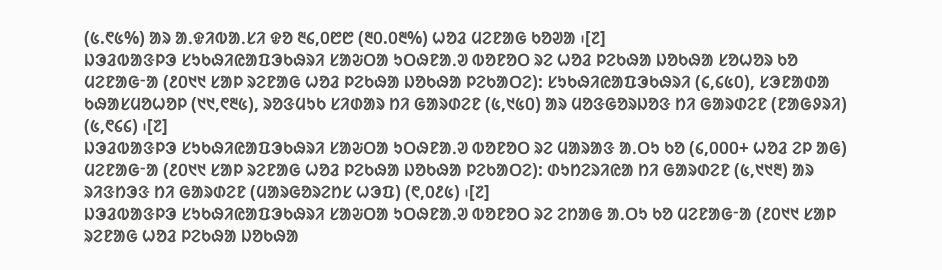(᱕.᱖᱕%) ᱟᱨ ᱟᱹᱫᱤᱵᱟᱹᱥᱤ ᱫᱚ ᱓᱔,᱐᱘᱘ (᱓᱐.᱐᱓%) ᱦᱚᱲ ᱢᱮᱱᱟᱜ ᱠᱚᱣᱟ ᱾[᱗]
ᱡᱳᱲᱵᱟᱝᱞᱳ ᱥᱩᱠᱷᱤᱭᱟᱯᱳᱠᱷᱨᱤ ᱥᱟᱶᱛᱟ ᱩᱛᱷᱱᱟᱹᱣ ᱵᱚᱱᱚᱛ ᱨᱮ ᱦᱚᱲ ᱞᱮᱠᱷᱟ ᱡᱚᱠᱷᱟ ᱥᱚᱦᱚᱨ ᱠᱚ ᱢᱮᱱᱟᱜᱼᱟ (᱒᱐᱑᱑ ᱥᱟᱞ ᱨᱮᱱᱟᱜ ᱦᱚᱲ ᱞᱮᱠᱷᱟ ᱡᱚᱠᱷᱟ ᱞᱮᱠᱟᱛᱮ): ᱥᱩᱠᱷᱤᱭᱟᱯᱳᱠᱷᱨᱤ (᱔,᱔᱕᱐), ᱥᱳᱱᱟᱰᱟ ᱠᱷᱟᱥᱢᱚᱦᱚᱞ (᱑᱑,᱖᱓᱕), ᱨᱚᱝᱢᱩᱠ ᱥᱤᱰᱟᱨ ᱴᱤ ᱜᱟᱨᱰᱮᱱ (᱕,᱑᱕᱐) ᱟᱨ ᱢᱚᱝᱜᱚᱨᱡᱚᱝ ᱴᱤ ᱜᱟᱨᱰᱮᱱ (ᱱᱟᱜᱽᱨᱤ) (᱕,᱖᱔᱔) ᱾[᱗]
ᱡᱳᱲᱵᱟᱝᱞᱳ ᱥᱩᱠᱷᱤᱭᱟᱯᱳᱠᱷᱨᱤ ᱥᱟᱶᱛᱟ ᱩᱛᱷᱱᱟᱹᱣ ᱵᱚᱱᱚᱛ ᱨᱮ ᱢᱟᱨᱟᱝ ᱟᱹᱛᱩ ᱠᱚ (᱔,᱐᱐᱐+ ᱦᱚᱲ ᱮᱞ ᱟᱜ) ᱢᱮᱱᱟᱜᱼᱟ (᱒᱐᱑᱑ ᱥᱟᱞ ᱨᱮᱱᱟᱜ ᱦᱚᱲ ᱞᱮᱠᱷᱟ ᱡᱚᱠᱷᱟ ᱞᱮᱠᱟᱛᱮ): ᱰᱩᱴᱮᱨᱤᱭᱟ ᱴᱤ ᱜᱟᱨᱰᱮᱱ (᱕,᱑᱑᱓) ᱟᱨ ᱨᱤᱝᱴᱳᱝ ᱴᱤ ᱜᱟᱨᱰᱮᱱ (ᱢᱟᱨᱜᱚᱨᱮᱴᱥ ᱦᱳᱯ) (᱖,᱐᱒᱕) ᱾[᱗]
ᱡᱳᱲᱵᱟᱝᱞᱳ ᱥᱩᱠᱷᱤᱭᱟᱯᱳᱠᱷᱨᱤ ᱥᱟᱶᱛᱟ ᱩᱛᱷᱱᱟᱹᱣ ᱵᱚᱱᱚᱛ ᱨᱮ ᱮᱴᱟᱜ ᱟᱹᱛᱩ ᱠᱚ ᱢᱮᱱᱟᱜᱼᱟ (᱒᱐᱑᱑ ᱥᱟᱞ ᱨᱮᱱᱟᱜ ᱦᱚᱲ ᱞᱮᱠᱷᱟ ᱡᱚᱠᱷᱟ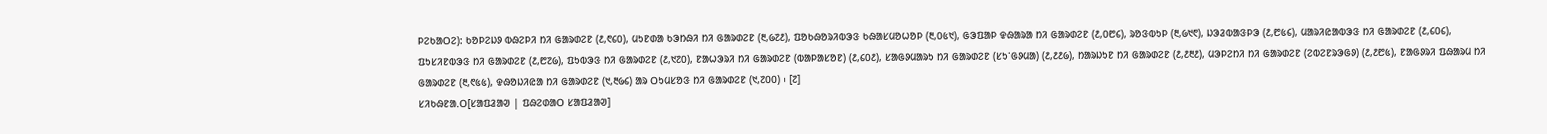ᱞᱮᱠᱟᱛᱮ): ᱠᱚᱞᱮᱡᱽ ᱵᱷᱮᱞᱤ ᱴᱤ ᱜᱟᱨᱰᱮᱱ (᱒,᱖᱔᱐), ᱢᱩᱱᱰᱟ ᱠᱳᱴᱷᱤ ᱴᱤ ᱜᱟᱨᱰᱮᱱ (᱓,᱙᱗᱒), ᱯᱚᱠᱷᱚᱨᱤᱵᱳᱝ ᱠᱷᱟᱥᱢᱚᱦᱚᱞ (᱓,᱐᱕᱑), ᱜᱳᱯᱟᱞ ᱫᱷᱟᱨᱟ ᱴᱤ ᱜᱟᱨᱰᱮᱱ (᱒,᱐᱘᱔), ᱨᱚᱝᱵᱩᱞ (᱓,᱙᱑᱖), ᱡᱳᱲᱵᱟᱝᱞᱳ (᱒,᱘᱕᱔), ᱢᱟᱨᱤᱭᱟᱵᱳᱝ ᱴᱤ ᱜᱟᱨᱰᱮᱱ (᱒,᱔᱐᱔), ᱯᱩᱥᱤᱱᱵᱳᱝ ᱴᱤ ᱜᱟᱨᱰᱮᱱ (᱒,᱘᱗᱙), ᱯᱩᱵᱳᱝ ᱴᱤ ᱜᱟᱨᱰᱮᱱ (᱒,᱑᱗᱐), ᱱᱟᱦᱳᱨᱤ ᱴᱤ ᱜᱟᱨᱰᱮᱱ (ᱵᱟᱞᱟᱥᱚᱱ) (᱒,᱔᱐᱒), ᱥᱟᱜᱽᱢᱟᱨᱩ ᱴᱤ ᱜᱟᱨᱰᱮᱱ (ᱥᱩᱸᱜᱽᱢᱟ) (᱒,᱒᱒᱙), ᱴᱟᱨᱡᱩᱱ ᱴᱤ ᱜᱟᱨᱰᱮᱱ (᱒,᱒᱓᱒), ᱢᱳᱞᱮᱴᱤ ᱴᱤ ᱜᱟᱨᱰᱮᱱ (ᱮᱵᱮᱱᱨᱳᱜᱽ) (᱒,᱒᱘᱕), ᱱᱟᱜᱽᱨᱤ ᱯᱷᱟᱨᱢ ᱴᱤ ᱜᱟᱨᱰᱮᱱ (᱓,᱖᱕᱕), ᱫᱷᱚᱡᱤᱭᱟ ᱴᱤ ᱜᱟᱨᱰᱮᱱ (᱑,᱓᱙᱔) ᱟᱨ ᱛᱩᱢᱥᱚᱝ ᱴᱤ ᱜᱟᱨᱰᱮᱱ (᱑,᱗᱐᱐) ᱾ [᱗]
ᱥᱤᱠᱷᱱᱟᱹᱛ[ᱥᱟᱯᱲᱟᱣ | ᱯᱷᱮᱰᱟᱛ ᱥᱟᱯᱲᱟᱣ]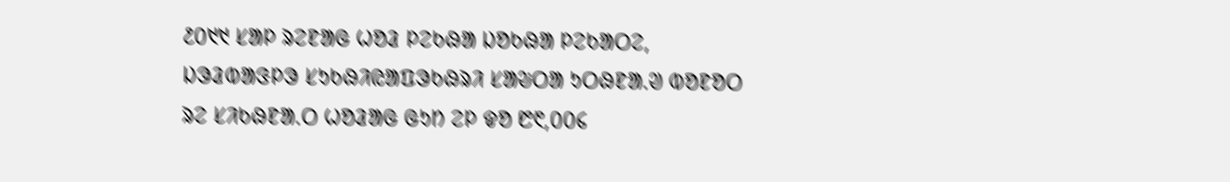᱒᱐᱑᱑ ᱥᱟᱞ ᱨᱮᱱᱟᱜ ᱦᱚᱲ ᱞᱮᱠᱷᱟ ᱡᱚᱠᱷᱟ ᱞᱮᱠᱟᱛᱮ, ᱡᱳᱲᱵᱟᱝᱞᱳ ᱥᱩᱠᱷᱤᱭᱟᱯᱳᱠᱷᱨᱤ ᱥᱟᱶᱛᱟ ᱩᱛᱷᱱᱟᱹᱣ ᱵᱚᱱᱚᱛ ᱨᱮ ᱥᱤᱠᱷᱱᱟᱹᱛ ᱦᱚᱲᱟᱜ ᱜᱩᱴ ᱮᱞ ᱫᱚ ᱘᱖,᱐᱐᱔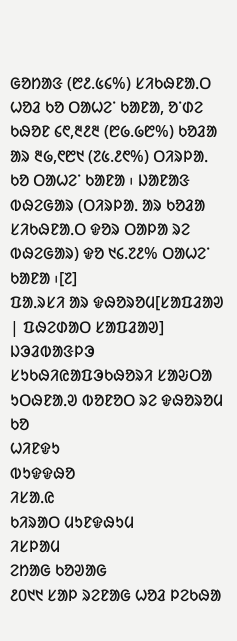ᱜᱚᱴᱟᱝ (᱘᱒.᱕᱔%) ᱥᱤᱠᱷᱱᱟᱹᱛ ᱦᱚᱲ ᱠᱚ ᱛᱟᱦᱮᱸ ᱠᱟᱱᱟ, ᱚᱸᱰᱮ ᱠᱷᱚᱱ ᱔᱖,᱓᱒᱓ (᱘᱙.᱙᱘%) ᱠᱚᱲᱟ ᱟᱨ ᱓᱙,᱖᱘᱑ (᱗᱕.᱒᱖%) ᱛᱤᱨᱞᱟᱹ ᱠᱚ ᱛᱟᱦᱮᱸ ᱠᱟᱱᱟ ᱾ ᱡᱟᱱᱟᱝ ᱵᱷᱮᱜᱟᱨ (ᱛᱤᱨᱞᱟᱹ ᱟᱨ ᱠᱚᱲᱟ ᱥᱤᱠᱷᱱᱟᱹᱛ ᱫᱚᱨ ᱛᱟᱞᱟ ᱨᱮ ᱵᱷᱮᱜᱟᱨ) ᱫᱚ ᱑᱔.᱗᱒% ᱛᱟᱦᱮᱸ ᱠᱟᱱᱟ ᱾[᱗]
ᱯᱟᱹᱨᱥᱤ ᱟᱨ ᱫᱷᱚᱨᱚᱢ[ᱥᱟᱯᱲᱟᱣ | ᱯᱷᱮᱰᱟᱛ ᱥᱟᱯᱲᱟᱣ]
ᱡᱳᱲᱵᱟᱝᱞᱳ ᱥᱩᱠᱷᱤᱭᱟᱯᱳᱠᱷᱚᱨᱤ ᱥᱟᱶᱛᱟ ᱩᱛᱷᱱᱟᱹᱣ ᱵᱚᱱᱚᱛ ᱨᱮ ᱫᱷᱚᱨᱚᱢ ᱠᱚ
ᱦᱤᱱᱫᱩ
ᱵᱩᱫᱫᱷᱚ
ᱤᱥᱟᱹᱭ
ᱠᱤᱨᱟᱛ ᱢᱩᱱᱫᱷᱩᱢ
ᱤᱥᱞᱟᱢ
ᱮᱴᱟᱜ ᱠᱚᱣᱟᱜ
᱒᱐᱑᱑ ᱥᱟᱞ ᱨᱮᱱᱟᱜ ᱦᱚᱲ ᱞᱮᱠᱷᱟ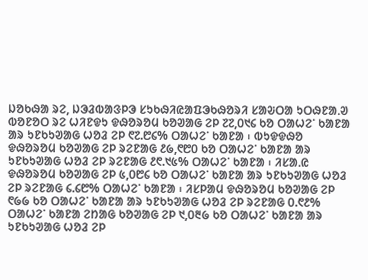ᱡᱚᱠᱷᱟ ᱨᱮ, ᱡᱳᱲᱵᱟᱝᱞᱳ ᱥᱩᱠᱷᱤᱭᱟᱯᱳᱠᱷᱚᱨᱤ ᱥᱟᱶᱛᱟ ᱩᱛᱷᱱᱟᱹᱣ ᱵᱚᱱᱚᱛ ᱨᱮ ᱦᱤᱱᱫᱩ ᱫᱷᱚᱨᱚᱢ ᱠᱚᱣᱟᱜ ᱮᱞ ᱗᱗,᱐᱑᱔ ᱠᱚ ᱛᱟᱦᱮᱸ ᱠᱟᱱᱟ ᱟᱨ ᱩᱱᱠᱩᱣᱟᱜ ᱦᱚᱲ ᱮᱞ ᱖᱗.᱘᱔% ᱛᱟᱦᱮᱸ ᱠᱟᱱᱟ ᱾ ᱵᱩᱫᱫᱷᱚ ᱫᱷᱚᱨᱚᱢ ᱠᱚᱣᱟᱜ ᱮᱞ ᱨᱮᱱᱟᱜ ᱒᱙,᱖᱘᱐ ᱠᱚ ᱛᱟᱦᱮᱸ ᱠᱟᱱᱟ ᱟᱨ ᱩᱱᱠᱩᱣᱟᱜ ᱦᱚᱲ ᱮᱞ ᱨᱮᱱᱟᱜ ᱒᱖.᱑᱕% ᱛᱟᱦᱮᱸ ᱠᱟᱱᱟ ᱾ ᱤᱥᱟᱹᱭ ᱫᱷᱚᱨᱚᱢ ᱠᱚᱣᱟᱜ ᱮᱞ ᱕,᱐᱘᱔ ᱠᱚ ᱛᱟᱦᱮᱸ ᱠᱟᱱᱟ ᱟᱨ ᱩᱱᱠᱩᱣᱟᱜ ᱦᱚᱲ ᱮᱞ ᱨᱮᱱᱟᱜ ᱔.᱔᱘% ᱛᱟᱦᱮᱸ ᱠᱟᱱᱟ ᱾ ᱤᱥᱞᱟᱢ ᱫᱷᱚᱨᱚᱢ ᱠᱚᱣᱟᱜ ᱮᱞ ᱖᱙᱙ ᱠᱚ ᱛᱟᱦᱮᱸ ᱠᱟᱱᱟ ᱟᱨ ᱩᱱᱠᱩᱣᱟᱜ ᱦᱚᱲ ᱮᱞ ᱨᱮᱱᱟᱜ ᱐.᱖᱒% ᱛᱟᱦᱮᱸ ᱠᱟᱱᱟ ᱮᱴᱟᱜ ᱠᱚᱣᱟᱜ ᱮᱞ ᱑,᱐᱓᱙ ᱠᱚ ᱛᱟᱦᱮᱸ ᱠᱟᱱᱟ ᱟᱨ ᱩᱱᱠᱩᱣᱟᱜ ᱦᱚᱲ ᱮᱞ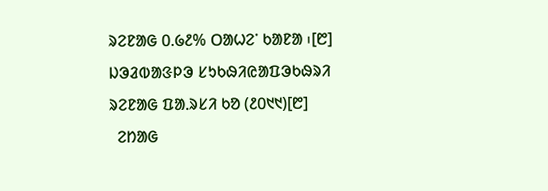ᱨᱮᱱᱟᱜ ᱐.᱙᱒% ᱛᱟᱦᱮᱸ ᱠᱟᱱᱟ ᱾[᱘]
ᱡᱳᱲᱵᱟᱝᱞᱳ ᱥᱩᱠᱷᱤᱭᱟᱯᱳᱠᱷᱨᱤ ᱨᱮᱱᱟᱜ ᱯᱟᱹᱨᱥᱤ ᱠᱚ (᱒᱐᱑᱑)[᱘]
  ᱮᱴᱟᱜ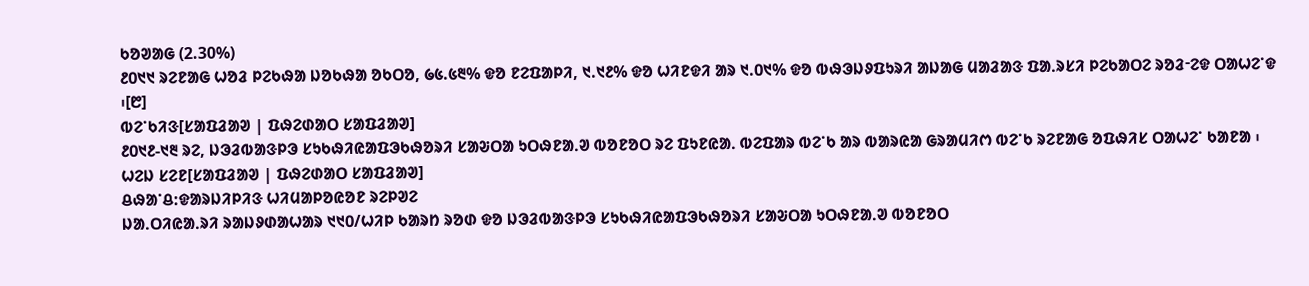ᱠᱚᱣᱟᱜ (2.30%)
᱒᱐᱑᱑ ᱨᱮᱱᱟᱜ ᱦᱚᱲ ᱞᱮᱠᱷᱟ ᱡᱚᱠᱷᱟ ᱚᱠᱛᱚ, ᱙᱕.᱕᱓% ᱫᱚ ᱱᱮᱯᱟᱞᱤ, ᱑.᱑᱒% ᱫᱚ ᱦᱤᱱᱫᱤ ᱟᱨ ᱑.᱐᱑% ᱫᱚ ᱵᱷᱳᱡᱽᱯᱩᱨᱤ ᱟᱡᱟᱜ ᱢᱟᱲᱟᱝ ᱯᱟᱹᱨᱥᱤ ᱞᱮᱠᱟᱛᱮ ᱨᱚᱲᱼᱮᱫ ᱛᱟᱦᱮᱸᱫ ᱾[᱘]
ᱵᱮᱸᱠᱤᱝ[ᱥᱟᱯᱲᱟᱣ | ᱯᱷᱮᱰᱟᱛ ᱥᱟᱯᱲᱟᱣ]
᱒᱐᱑᱒-᱑᱓ ᱨᱮ, ᱡᱳᱲᱵᱟᱝᱞᱳ ᱥᱩᱠᱷᱤᱭᱟᱯᱳᱠᱷᱚᱨᱤ ᱥᱟᱶᱛᱟ ᱩᱛᱷᱱᱟᱹᱣ ᱵᱚᱱᱚᱛ ᱨᱮ ᱯᱩᱱᱭᱟᱹ ᱵᱮᱯᱟᱨ ᱵᱮᱸᱠ ᱟᱨ ᱵᱟᱨᱭᱟ ᱜᱨᱟᱢᱤᱬ ᱵᱮᱸᱠ ᱨᱮᱱᱟᱜ ᱚᱯᱷᱤᱥ ᱛᱟᱦᱮᱸ ᱠᱟᱱᱟ ᱾
ᱦᱮᱡ ᱥᱮᱱ[ᱥᱟᱯᱲᱟᱣ | ᱯᱷᱮᱰᱟᱛ ᱥᱟᱯᱲᱟᱣ]
ᱪᱷᱟᱸᱪ:ᱫᱟᱨᱡᱤᱞᱤᱝ ᱦᱤᱢᱟᱞᱚᱭᱚᱱ ᱨᱮᱞᱣᱮ
ᱡᱟᱹᱛᱤᱭᱟᱹᱨᱤ ᱨᱟᱡᱽᱰᱟᱦᱟᱨ ᱑᱑᱐/ᱦᱤᱞ ᱠᱟᱨᱴ ᱨᱚᱰ ᱫᱚ ᱡᱳᱲᱵᱟᱝᱞᱳ ᱥᱩᱠᱷᱤᱭᱟᱯᱳᱠᱷᱚᱨᱤ ᱥᱟᱶᱛᱟ ᱩᱛᱷᱱᱟᱹᱣ ᱵᱚᱱᱚᱛ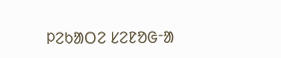ᱞᱮᱠᱟᱛᱮ ᱥᱮᱱᱚᱜᱼᱟ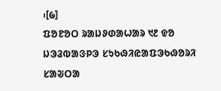᱾[᱙]
ᱯᱚᱱᱚᱛ ᱨᱟᱡᱽᱰᱟᱦᱟᱨ ᱑᱒ ᱫᱚ ᱡᱳᱲᱵᱟᱝᱞᱳ ᱥᱩᱠᱷᱤᱭᱟᱯᱳᱠᱷᱚᱨᱤ ᱥᱟᱶᱛᱟ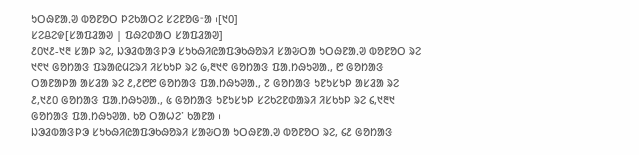ᱩᱛᱷᱱᱟᱹᱣ ᱵᱚᱱᱚᱛ ᱞᱮᱠᱟᱛᱮ ᱥᱮᱱᱚᱜᱼᱟ ᱾[᱑᱐]
ᱥᱮᱪᱮᱫ[ᱥᱟᱯᱲᱟᱣ | ᱯᱷᱮᱰᱟᱛ ᱥᱟᱯᱲᱟᱣ]
᱒᱐᱑᱒-᱑᱓ ᱥᱟᱞ ᱨᱮ, ᱡᱳᱲᱵᱟᱝᱞᱳ ᱥᱩᱠᱷᱤᱭᱟᱯᱳᱠᱷᱚᱨᱤ ᱥᱟᱶᱛᱟ ᱩᱛᱷᱱᱟᱹᱣ ᱵᱚᱱᱚᱛ ᱨᱮ ᱑᱖᱑ ᱜᱚᱴᱟᱝ ᱯᱨᱟᱭᱢᱮᱨᱤ ᱤᱥᱠᱩᱞ ᱨᱮ ᱙,᱓᱑᱖ ᱜᱚᱴᱟᱝ ᱯᱟᱹᱴᱷᱩᱣᱟᱹ, ᱘ ᱜᱚᱴᱟᱝ ᱛᱟᱱᱟᱞᱟ ᱟᱥᱲᱟ ᱨᱮ ᱒,᱒᱘᱘ ᱜᱚᱴᱟᱝ ᱯᱟᱹᱴᱷᱩᱣᱟᱹ, ᱗ ᱜᱚᱴᱟᱝ ᱩᱱᱩᱥᱩᱞ ᱟᱥᱲᱟ ᱨᱮ ᱒,᱑᱒᱐ ᱜᱚᱴᱟᱝ ᱯᱟᱹᱴᱷᱩᱣᱟᱹ, ᱕ ᱜᱚᱴᱟᱝ ᱩᱱᱩᱥᱩᱞ ᱥᱮᱠᱮᱱᱰᱟᱨᱤ ᱤᱥᱠᱩᱞ ᱨᱮ ᱔,᱑᱓᱑ ᱜᱚᱴᱟᱝ ᱯᱟᱹᱴᱷᱩᱣᱟᱹ ᱠᱚ ᱛᱟᱦᱮᱸ ᱠᱟᱱᱟ ᱾
ᱡᱳᱲᱵᱟᱝᱞᱳ ᱥᱩᱠᱷᱤᱭᱟᱯᱳᱠᱷᱚᱨᱤ ᱥᱟᱶᱛᱟ ᱩᱛᱷᱱᱟᱹᱣ ᱵᱚᱱᱚᱛ ᱨᱮ, ᱔᱒ ᱜᱚᱴᱟᱝ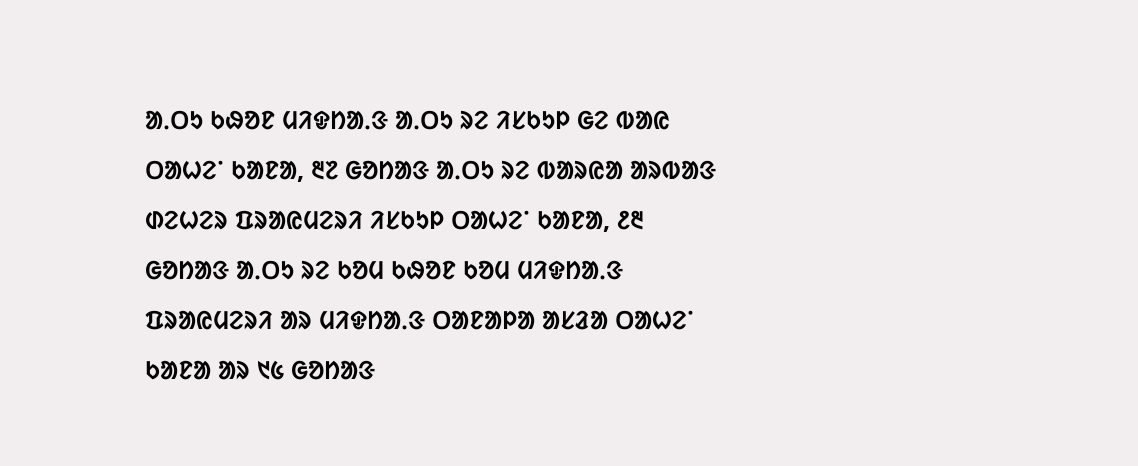ᱟᱹᱛᱩ ᱠᱷᱚᱱ ᱢᱤᱫᱴᱟᱹᱝ ᱟᱹᱛᱩ ᱨᱮ ᱤᱥᱠᱩᱞ ᱜᱮ ᱵᱟᱭ ᱛᱟᱦᱮᱸ ᱠᱟᱱᱟ, ᱓᱗ ᱜᱚᱴᱟᱝ ᱟᱹᱛᱩ ᱨᱮ ᱵᱟᱨᱭᱟ ᱟᱨᱵᱟᱝ ᱰᱮᱦᱮᱨ ᱯᱨᱟᱭᱢᱮᱨᱤ ᱤᱥᱠᱩᱞ ᱛᱟᱦᱮᱸ ᱠᱟᱱᱟ, ᱒᱓ ᱜᱚᱴᱟᱝ ᱟᱹᱛᱩ ᱨᱮ ᱠᱚᱢ ᱠᱷᱚᱱ ᱠᱚᱢ ᱢᱤᱫᱴᱟᱹᱝ ᱯᱨᱟᱭᱢᱮᱨᱤ ᱟᱨ ᱢᱤᱫᱴᱟᱹᱝ ᱛᱟᱱᱟᱞᱟ ᱟᱥᱲᱟ ᱛᱟᱦᱮᱸ ᱠᱟᱱᱟ ᱟᱨ ᱑᱕ ᱜᱚᱴᱟᱝ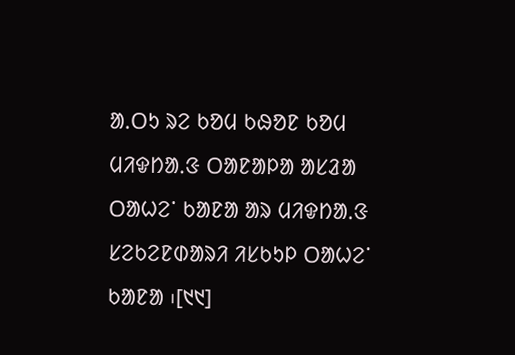ᱟᱹᱛᱩ ᱨᱮ ᱠᱚᱢ ᱠᱷᱚᱱ ᱠᱚᱢ ᱢᱤᱫᱴᱟᱹᱝ ᱛᱟᱱᱟᱞᱟ ᱟᱥᱲᱟ ᱛᱟᱦᱮᱸ ᱠᱟᱱᱟ ᱟᱨ ᱢᱤᱫᱴᱟᱹᱝ ᱥᱮᱠᱮᱱᱰᱟᱨᱤ ᱤᱥᱠᱩᱞ ᱛᱟᱦᱮᱸ ᱠᱟᱱᱟ ᱾[᱑᱑]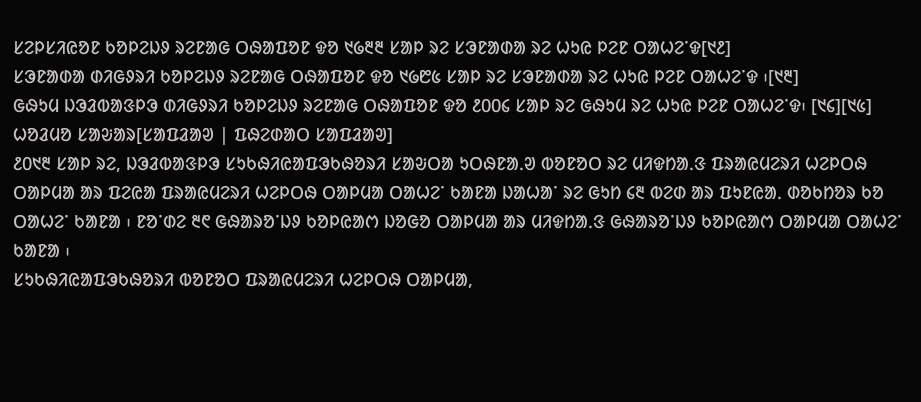ᱥᱮᱞᱥᱤᱭᱚᱱ ᱠᱚᱞᱮᱡᱽ ᱨᱮᱱᱟᱜ ᱛᱷᱟᱯᱚᱱ ᱫᱚ ᱑᱙᱓᱓ ᱥᱟᱞ ᱨᱮ ᱥᱳᱱᱟᱰᱟ ᱨᱮ ᱦᱩᱭ ᱞᱮᱱ ᱛᱟᱦᱮᱸᱫ[᱑᱒]
ᱥᱳᱱᱟᱰᱟ ᱰᱤᱜᱽᱨᱤ ᱠᱚᱞᱮᱡᱽ ᱨᱮᱱᱟᱜ ᱛᱷᱟᱯᱚᱱ ᱫᱚ ᱑᱙᱘᱕ ᱥᱟᱞ ᱨᱮ ᱥᱳᱱᱟᱰᱟ ᱨᱮ ᱦᱩᱭ ᱞᱮᱱ ᱛᱟᱦᱮᱸᱫ ᱾[᱑᱓]
ᱜᱷᱩᱢ ᱡᱳᱲᱵᱟᱝᱞᱳ ᱰᱤᱜᱽᱨᱤ ᱠᱚᱞᱮᱡᱽ ᱨᱮᱱᱟᱜ ᱛᱷᱟᱯᱚᱱ ᱫᱚ ᱒᱐᱐᱔ ᱥᱟᱞ ᱨᱮ ᱜᱷᱩᱢ ᱨᱮ ᱦᱩᱭ ᱞᱮᱱ ᱛᱟᱦᱮᱸᱫ᱾ [᱑᱔][᱑᱕]
ᱦᱚᱲᱢᱚ ᱥᱟᱶᱟᱨ[ᱥᱟᱯᱲᱟᱣ | ᱯᱷᱮᱰᱟᱛ ᱥᱟᱯᱲᱟᱣ]
᱒᱐᱑᱓ ᱥᱟᱞ ᱨᱮ, ᱡᱳᱲᱵᱟᱝᱞᱳ ᱥᱩᱠᱷᱤᱭᱟᱯᱳᱠᱷᱚᱨᱤ ᱥᱟᱶᱛᱟ ᱩᱛᱷᱱᱟᱹᱣ ᱵᱚᱱᱚᱛ ᱨᱮ ᱢᱤᱫᱴᱟᱹᱝ ᱯᱨᱟᱭᱢᱮᱨᱤ ᱦᱮᱞᱛᱷ ᱛᱟᱞᱢᱟ ᱟᱨ ᱯᱮᱭᱟ ᱯᱨᱟᱭᱢᱮᱨᱤ ᱦᱮᱞᱛᱷ ᱛᱟᱞᱢᱟ ᱛᱟᱦᱮᱸ ᱠᱟᱱᱟ ᱡᱟᱦᱟᱸ ᱨᱮ ᱜᱩᱴ ᱔᱓ ᱵᱮᱰ ᱟᱨ ᱯᱩᱱᱭᱟᱹ ᱰᱚᱠᱴᱚᱨ ᱠᱚ ᱛᱟᱦᱮᱸ ᱠᱟᱱᱟ ᱾ ᱱᱚᱸᱰᱮ ᱓᱖ ᱜᱷᱟᱨᱚᱸᱡᱽ ᱠᱚᱞᱭᱟᱬ ᱡᱚᱜᱚ ᱛᱟᱞᱢᱟ ᱟᱨ ᱢᱤᱫᱴᱟᱹᱝ ᱜᱷᱟᱨᱚᱸᱡᱽ ᱠᱚᱞᱭᱟᱬ ᱛᱟᱞᱢᱟ ᱛᱟᱦᱮᱸ ᱠᱟᱱᱟ ᱾
ᱥᱩᱠᱷᱤᱭᱟᱯᱳᱠᱷᱚᱨᱤ ᱵᱚᱱᱚᱛ ᱯᱨᱟᱭᱢᱮᱨᱤ ᱦᱮᱞᱛᱷ ᱛᱟᱞᱢᱟ,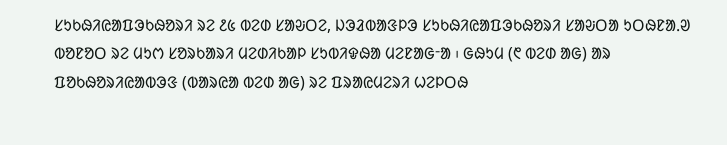ᱥᱩᱠᱷᱤᱭᱟᱯᱳᱠᱷᱚᱨᱤ ᱨᱮ ᱒᱕ ᱵᱮᱰ ᱥᱟᱶᱛᱮ, ᱡᱳᱲᱵᱟᱝᱞᱳ ᱥᱩᱠᱷᱤᱭᱟᱯᱳᱠᱷᱚᱨᱤ ᱥᱟᱶᱛᱟ ᱩᱛᱷᱱᱟᱹᱣ ᱵᱚᱱᱚᱛ ᱨᱮ ᱢᱩᱬ ᱥᱚᱨᱠᱟᱨᱤ ᱢᱮᱰᱤᱠᱟᱞ ᱥᱩᱵᱤᱫᱷᱟ ᱢᱮᱱᱟᱜᱼᱟ ᱾ ᱜᱷᱩᱢ (᱖ ᱵᱮᱰ ᱟᱜ) ᱟᱨ ᱯᱚᱠᱷᱚᱨᱤᱭᱟᱵᱳᱝ (ᱵᱟᱨᱭᱟ ᱵᱮᱰ ᱟᱜ) ᱨᱮ ᱯᱨᱟᱭᱢᱮᱨᱤ ᱦᱮᱞᱛᱷ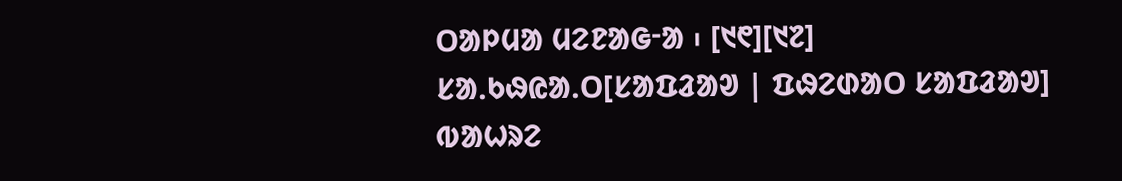ᱛᱟᱞᱢᱟ ᱢᱮᱱᱟᱜᱼᱟ ᱾ [᱑᱖][᱑᱗]
ᱥᱟᱹᱠᱷᱭᱟᱹᱛ[ᱥᱟᱯᱲᱟᱣ | ᱯᱷᱮᱰᱟᱛ ᱥᱟᱯᱲᱟᱣ]
ᱵᱟᱦᱨᱮ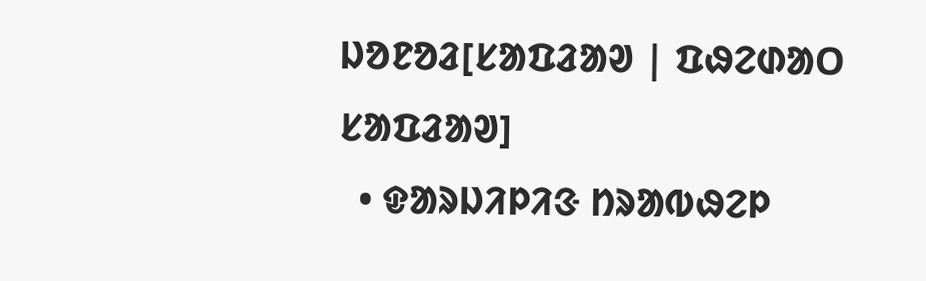ᱡᱚᱱᱚᱲ[ᱥᱟᱯᱲᱟᱣ | ᱯᱷᱮᱰᱟᱛ ᱥᱟᱯᱲᱟᱣ]
  • ᱫᱟᱨᱡᱤᱞᱤᱝ ᱴᱨᱟᱵᱷᱮᱞ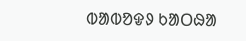ᱵᱟᱵᱚᱫᱽ ᱠᱟᱛᱷᱟ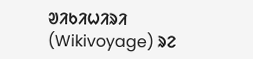ᱣᱤᱠᱤᱦᱤᱨᱤ (Wikivoyage) ᱨᱮ